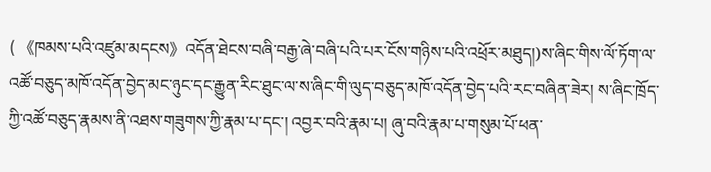( 《ཁམས་པའི་འཛུམ་མདངས》འདོན་ཐེངས་བཞི་བརྒྱ་ཞེ་བཞི་པའི་པར་ངོས་གཉིས་པའི་འཕྲོར་མཐུད།)ས་ཞིང་གིས་ལོ་ཏོག་ལ་འཚོ་བཅུད་མཁོ་འདོན་བྱེད་མང་ཉུང་དང་རྒྱུན་རིང་ཐུང་ལ་ས་ཞིང་གི་ལུད་བཅུད་མཁོ་འདོན་བྱེད་པའི་རང་བཞིན་ཟེར། ས་ཞིང་ཁྲོད་ཀྱི་འཚོ་བཅུད་རྣམས་ནི་འཐས་གཟུགས་ཀྱི་རྣམ་པ་དང་། འབྱར་བའི་རྣམ་པ། ཞུ་བའི་རྣམ་པ་གསུམ་པོ་ཕན་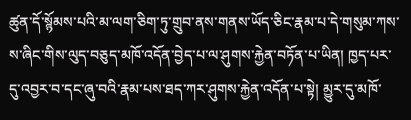ཚུན་དོ་སྙོམས་པའི་མ་ལག་ཅིག་ཏུ་གྲུབ་ནས་གནས་ཡོད་ཅིང་རྣམ་པ་དེ་གསུམ་ཀས་ས་ཞིང་གིས་ལུད་བཅུད་མཁོ་འདོན་བྱེད་པ་ལ་ཤུགས་རྐྱེན་བཏོན་པ་ཡིན། ཁྱད་པར་དུ་འབྱར་བ་དང་ཞུ་བའི་རྣམ་པས་ཐད་ཀར་ཤུགས་རྐྱེན་འདོན་པ་སྟེ། མྱུར་དུ་མཁོ་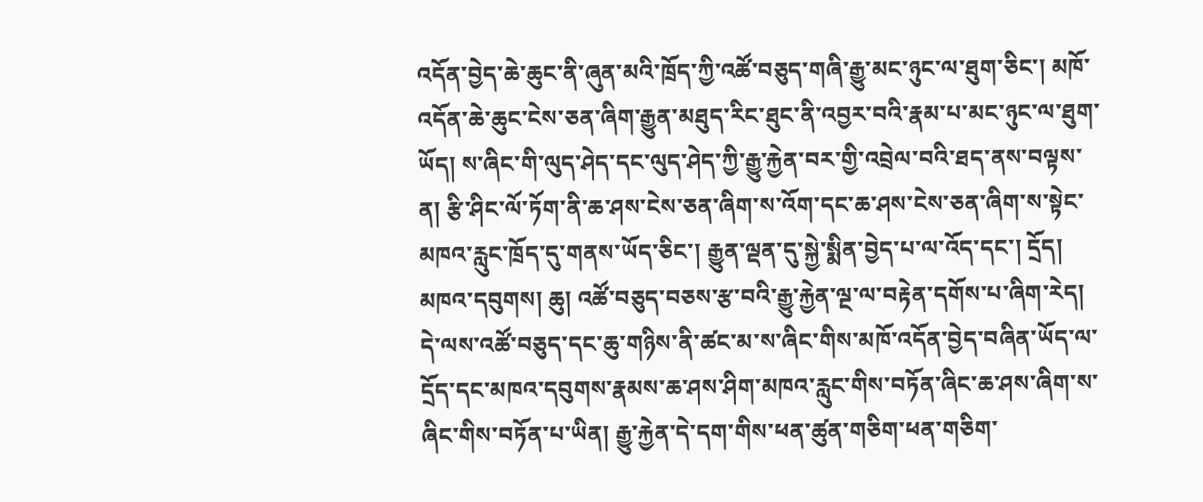འདོན་བྱེད་ཆེ་ཆུང་ནི་ཞུན་མའི་ཁྲོད་ཀྱི་འཚོ་བཅུད་གཞི་རྒྱུ་མང་ཉུང་ལ་ཐུག་ཅིང་། མཁོ་འདོན་ཆེ་ཆུང་ངེས་ཅན་ཞིག་རྒྱུན་མཐུད་རིང་ཐུང་ནི་འབྱར་བའི་རྣམ་པ་མང་ཉུང་ལ་ཐུག་ཡོད། ས་ཞིང་གི་ལུད་ཤེད་དང་ལུད་ཤེད་ཀྱི་རྒྱུ་རྐྱེན་བར་གྱི་འབྲེལ་བའི་ཐད་ནས་བལྟས་ན། རྩི་ཤིང་ལོ་ཏོག་ནི་ཆ་ཤས་ངེས་ཅན་ཞིག་ས་འོག་དང་ཆ་ཤས་ངེས་ཅན་ཞིག་ས་སྟེང་མཁའ་རླུང་ཁྲོད་དུ་གནས་ཡོད་ཅིང་། རྒྱུན་ལྡན་དུ་སྐྱེ་སྨིན་བྱེད་པ་ལ་འོད་དང་། དྲོད། མཁའ་དབུགས། ཆུ། འཚོ་བཅུད་བཅས་རྩ་བའི་རྒྱུ་རྐྱེན་ལྔ་ལ་བརྟེན་དགོས་པ་ཞིག་རེད།
དེ་ལས་འཚོ་བཅུད་དང་ཆུ་གཉིས་ནི་ཚང་མ་ས་ཞིང་གིས་མཁོ་འདོན་བྱེད་བཞིན་ཡོད་ལ་དྲོད་དང་མཁའ་དབུགས་རྣམས་ཆ་ཤས་ཤིག་མཁའ་རླུང་གིས་བཏོན་ཞིང་ཆ་ཤས་ཞིག་ས་ཞིང་གིས་བཏོན་པ་ཡིན། རྒྱུ་རྐྱེན་དེ་དག་གིས་ཕན་ཚུན་གཅིག་ཕན་གཅིག་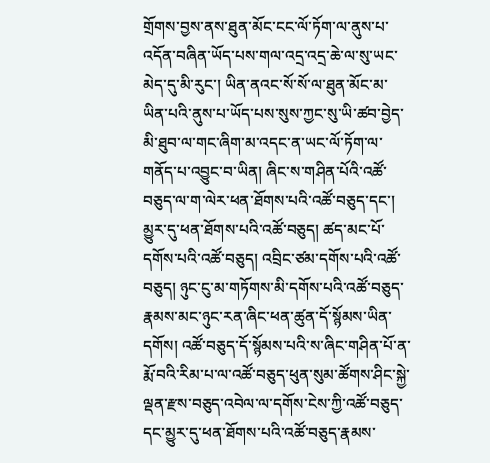གྲོགས་བྱས་ནས་ཐུན་མོང་ངང་ལོ་ཏོག་ལ་ནུས་པ་འདོན་བཞིན་ཡོད་པས་གལ་འདྲ་འདྲ་ཆེ་ལ་སུ་ཡང་མེད་དུ་མི་རུང་། ཡིན་ནའང་སོ་སོ་ལ་ཐུན་མོང་མ་ཡིན་པའི་ནུས་པ་ཡོད་པས་སུས་ཀྱང་སུ་ཡི་ཚབ་བྱེད་མི་ཐུབ་ལ་གང་ཞིག་མ་འདང་ན་ཡང་ལོ་ཏོག་ལ་གནོད་པ་འབྱུང་བ་ཡིན། ཞིང་ས་གཤིན་པོའི་འཚོ་བཅུད་ལ་ག་ལེར་ཕན་ཐོགས་པའི་འཚོ་བཅུད་དང་། མྱུར་དུ་ཕན་ཐོགས་པའི་འཚོ་བཅུད། ཚད་མང་པོ་དགོས་པའི་འཚོ་བཅུད། འབྲིང་ཙམ་དགོས་པའི་འཚོ་བཅུད། ཉུང་ངུ་མ་གཏོགས་མི་དགོས་པའི་འཚོ་བཅུད་རྣམས་མང་ཉུང་རན་ཞིང་ཕན་ཚུན་དོ་སྙོམས་ཡིན་དགོས། འཚོ་བཅུད་དོ་སྙོམས་པའི་ས་ཞིང་གཤིན་པོ་ན་རྨོ་བའི་རིམ་པ་ལ་འཚོ་བཅུད་ཕུན་སུམ་ཚོགས་ཤིང་སྐྱེ་ལྡན་རྫས་བཅུད་འབེལ་ལ་དགོས་ངེས་ཀྱི་འཚོ་བཅུད་དང་མྱུར་དུ་ཕན་ཐོགས་པའི་འཚོ་བཅུད་རྣམས་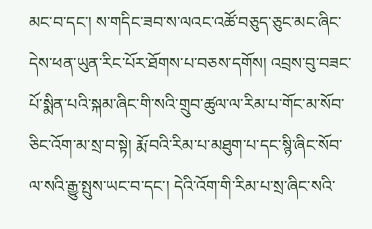མང་བ་དང་། ས་གདིང་ཟབ་ས་ལའང་འཚོ་བཅུད་ཅུང་མང་ཞིང་དེས་ཕན་ཡུན་རིང་པོར་ཐོགས་པ་བཅས་དགོས། འབྲས་བུ་བཟང་པོ་སྨིན་པའི་སྐམ་ཞིང་གི་སའི་གྲུབ་ཚུལ་ལ་རིམ་པ་གོང་མ་སོབ་ཅིང་འོག་མ་སྲ་བ་སྟེ། རྨོ་བའི་རིམ་པ་མཐུག་པ་དང་སྙི་ཞིང་སོབ་ལ་སའི་རྒྱུ་སྤུས་ཡང་བ་དང་། དེའི་འོག་གི་རིམ་པ་སྲ་ཞིང་སའི་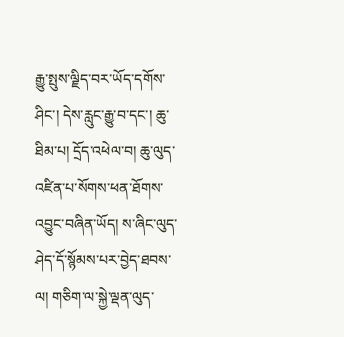རྒྱུ་སྤུས་ལྗིད་བར་ཡོད་དགོས་ཤིང་། དེས་རླུང་རྒྱུ་བ་དང་། ཆུ་ཐིམ་པ། དྲོད་འཕེལ་བ། ཆུ་ལུད་འཛིན་པ་སོགས་ཕན་ཐོགས་འབྱུང་བཞིན་ཡོད། ས་ཞིང་ལུད་ཤེད་དོ་སྙོམས་པར་བྱེད་ཐབས་ལ། གཅིག་ལ་སྐྱེ་ལྡན་ལུད་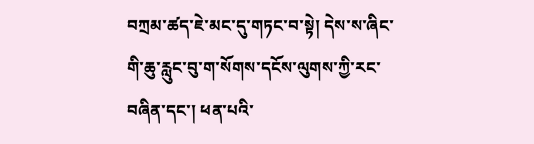བཀྲམ་ཚད་ཇེ་མང་དུ་གཏང་བ་སྟེ། དེས་ས་ཞིང་གི་ཆུ་རླུང་བུ་ག་སོགས་དངོས་ལུགས་ཀྱི་རང་བཞིན་དང་། ཕན་པའི་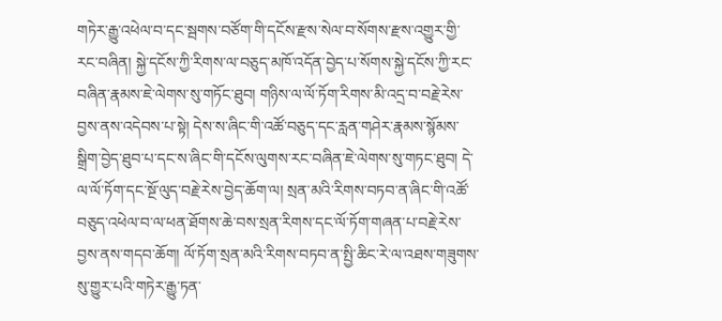གཏེར་རྒྱུ་འཕེལ་བ་དང་སྦགས་བཙོག་གི་དངོས་རྫས་སེལ་བ་སོགས་རྫས་འགྱུར་གྱི་རང་བཞིན། སྐྱེ་དངོས་ཀྱི་རིགས་ལ་བཅུད་མཁོ་འདོན་བྱེད་པ་སོགས་སྐྱེ་དངོས་ཀྱི་རང་བཞིན་རྣམས་ཇེ་ལེགས་སུ་གཏོང་ཐུབ། གཉིས་ལ་ལོ་ཏོག་རིགས་མི་འདྲ་བ་བརྗེ་རེས་བྱས་ནས་འདེབས་པ་སྟེ། དེས་ས་ཞིང་གི་འཚོ་བཅུད་དང་རླན་གཤེར་རྣམས་སྙོམས་སྒྲིག་བྱེད་ཐུབ་པ་དང་ས་ཞིང་གི་དངོས་ལུགས་རང་བཞིན་ཇེ་ལེགས་སུ་གཏང་ཐུབ། དེ་ལ་ལོ་ཏོག་དང་སྔོ་ལུད་བརྗེ་རེས་བྱེད་ཆོག་ལ། སྲན་མའི་རིགས་བཏབ་ན་ཞིང་གི་འཚོ་བཅུད་འཕེལ་བ་ལ་ཕན་ཐོགས་ཆེ་བས་སྲན་རིགས་དང་ལོ་ཏོག་གཞན་པ་བརྗེ་རེས་བྱས་ནས་གདབ་ཆོག། ལོ་ཏོག་སྲན་མའི་རིགས་བཏབ་ན་སྤྱི་ཆིང་རེ་ལ་འཐས་གཟུགས་སུ་གྱུར་པའི་གཏེར་རྒྱུ་ཏན་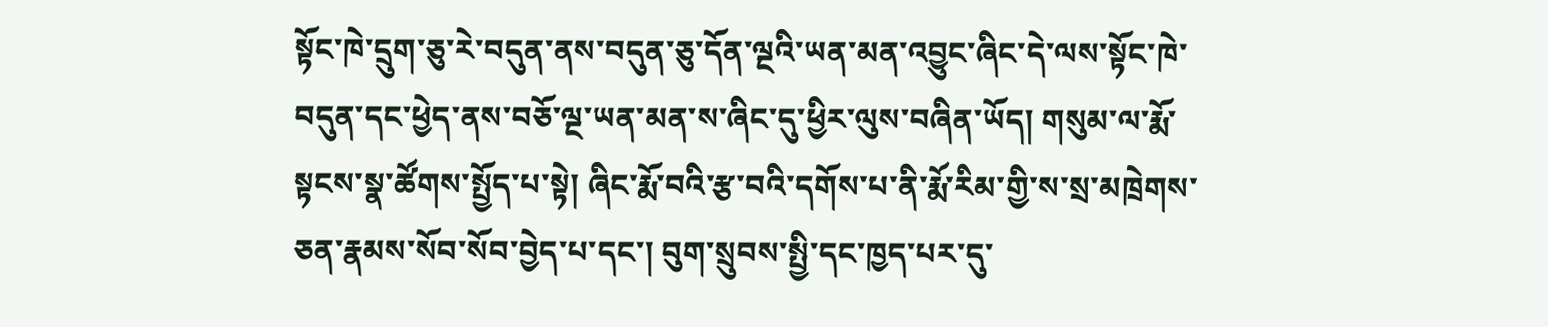སྟོང་ཁེ་དྲུག་ཅུ་རེ་བདུན་ནས་བདུན་ཅུ་དོན་ལྔའི་ཡན་མན་འབྱུང་ཞིང་དེ་ལས་སྟོང་ཁེ་བདུན་དང་ཕྱེད་ནས་བཅོ་ལྔ་ཡན་མན་ས་ཞིང་དུ་ཕྱིར་ལུས་བཞིན་ཡོད། གསུམ་ལ་རྨོ་སྟངས་སྣ་ཚོགས་སྤྱོད་པ་སྟེ། ཞིང་རྨོ་བའི་རྩ་བའི་དགོས་པ་ནི་རྨོ་རིམ་གྱི་ས་སྲ་མཁྲེགས་ཅན་རྣམས་སོབ་སོབ་བྱེད་པ་དང་། བུག་སྲུབས་སྤྱི་དང་ཁྱད་པར་དུ་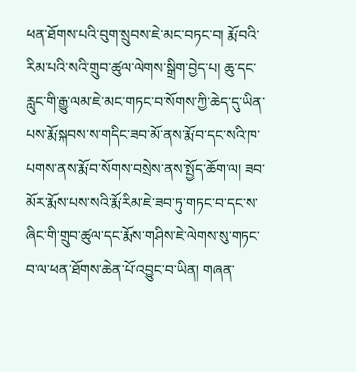ཕན་ཐོགས་པའི་བུག་སྲུབས་ཇེ་མང་བཏང་བ། རྨོ་བའི་རིམ་པའི་སའི་གྲུབ་ཚུལ་ལེགས་སྒྲིག་བྱེད་པ། ཆུ་དང་རླུང་གི་རྒྱུ་ལམ་ཇེ་མང་གཏང་བ་སོགས་ཀྱི་ཆེད་དུ་ཡིན་པས་རྨོ་སྐབས་ས་གདིང་ཟབ་མོ་ནས་རྨོ་བ་དང་སའི་ཁ་པགས་ནས་རྨོ་བ་སོགས་བསྲེས་ནས་སྤྱོད་ཆོག་ལ། ཟབ་མོར་རྨོས་པས་སའི་རྨོ་རིམ་ཇེ་ཟབ་ཏུ་གཏང་བ་དང་ས་ཞིང་གི་གྲུབ་ཚུལ་དང་རྨོས་གཤིས་ཇེ་ལེགས་སུ་གཏང་བ་ལ་ཕན་ཐོགས་ཆེན་པོ་འབྱུང་བ་ཡིན། གཞན་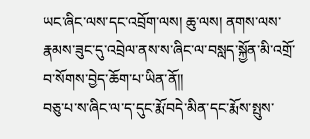ཡང་ཞིང་ལས་དང་འབྲོག་ལས། ཆུ་ལས། ནགས་ལས་རྣམས་ཟུང་དུ་འབྲེལ་ནས་ས་ཞིང་ལ་བསླད་སྐྱོན་མི་འགྲོ་བ་སོགས་བྱེད་ཆོག་པ་ཡིན་ནོ།།
བཅུ་པ་ས་ཞིང་ལ་ད་དུང་རྨོ་བདེ་མིན་དང་རྨོས་སྤུས་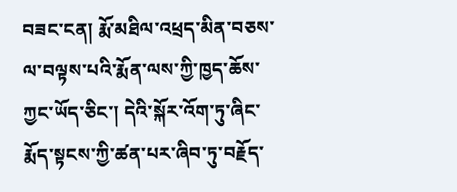བཟང་ངན། རྨོ་མཐིལ་འཕྲད་མིན་བཅས་ལ་བལྟས་པའི་རྨོན་ལས་ཀྱི་ཁྱད་ཆོས་ཀྱང་ཡོད་ཅིང་། དེའི་སྐོར་འོག་ཏུ་ཞིང་རྨོད་སྟངས་ཀྱི་ཚན་པར་ཞིབ་ཏུ་བརྗོད་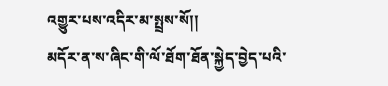འགྱུར་པས་འདིར་མ་སྤྲས་སོ།།
མདོར་ན་ས་ཞིང་གི་ལོ་ཐོག་ཐོན་སྐྱེད་བྱེད་པའི་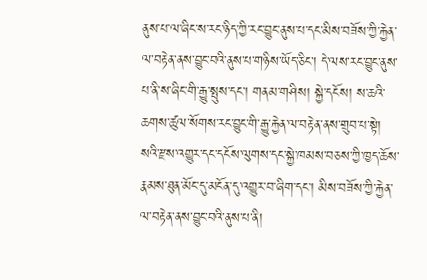ནུས་པ་ལ་ཞིང་ས་རང་ཉིད་ཀྱི་རང་བྱུང་ནུས་པ་དང་མིས་བཟོས་ཀྱི་རྐྱེན་ལ་བརྟེན་ནས་བྱུང་བའི་ནུས་པ་གཉིས་ཡོད་ཅིང་། དེ་ལས་རང་བྱུང་ནུས་པ་ནི་ས་ཞིང་གི་རྒྱུ་སྤུས་དང་། གནམ་གཤིས། སྐྱེ་དངོས། ས་ཆའི་ཆགས་ཚུལ་སོགས་རང་བྱུང་གི་རྒྱུ་རྐྱེན་ལ་བརྟེན་ནས་གྲུབ་པ་སྟེ། སའི་རྫས་འགྱུར་དང་དངོས་ལུགས་དང་སྐྱེ་ཁམས་བཅས་ཀྱི་ཁྱད་ཆོས་རྣམས་ཐུན་མོང་དུ་མངོན་དུ་འགྱུར་བ་ཞིག་དང་། མིས་བཟོས་ཀྱི་རྐྱེན་ལ་བརྟེན་ནས་བྱུང་བའི་ནུས་པ་ནི།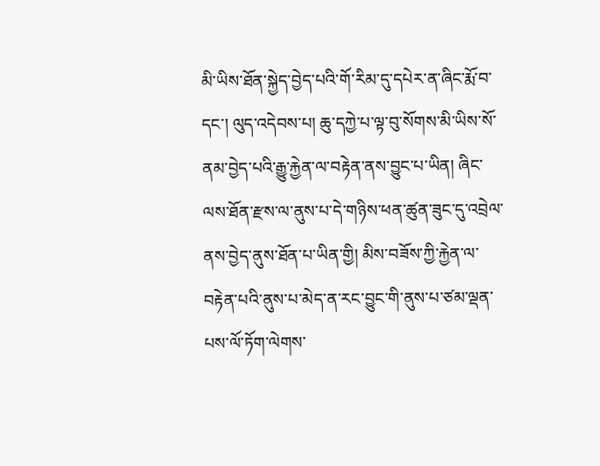མི་ཡིས་ཐོན་སྐྱེད་བྱེད་པའི་གོ་རིམ་དུ་དཔེར་ན་ཞིང་རྨོ་བ་དང་། ལུད་འདེབས་པ། ཆུ་དཀྱེ་པ་ལྟ་བུ་སོགས་མི་ཡིས་སོ་ནམ་བྱེད་པའི་རྒྱུ་རྐྱེན་ལ་བརྟེན་ནས་བྱུང་པ་ཡིན། ཞིང་ལས་ཐོན་རྫས་ལ་ནུས་པ་དེ་གཉིས་ཕན་ཚུན་ཟུང་དུ་འབྲེལ་ནས་བྱེད་ནུས་ཐོན་པ་ཡིན་གྱི། མིས་བཟོས་ཀྱི་རྐྱེན་ལ་བརྟེན་པའི་ནུས་པ་མེད་ན་རང་བྱུང་གི་ནུས་པ་ཙམ་ལྡན་པས་ལོ་ཏོག་ལེགས་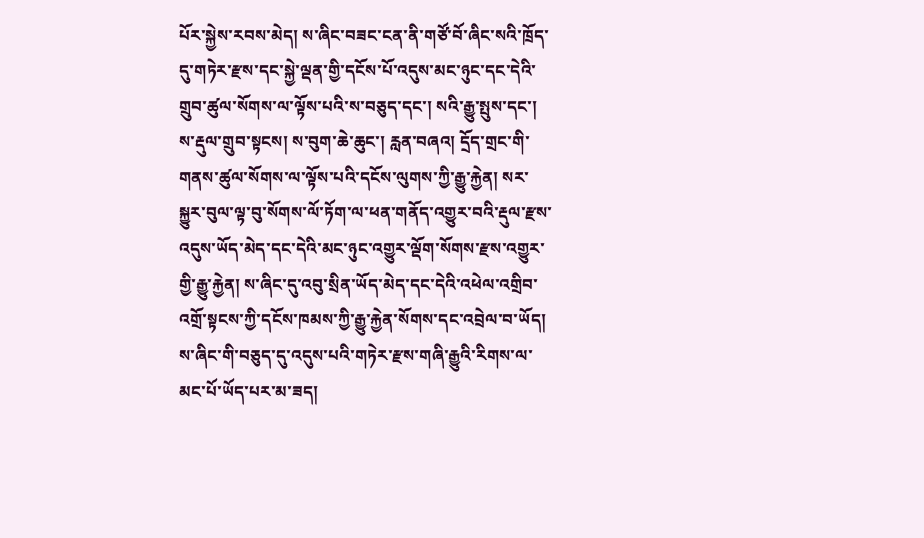པོར་སྐྱེས་རབས་མེད། ས་ཞིང་བཟང་ངན་ནི་གཙོ་བོ་ཞིང་སའི་ཁྲོད་དུ་གཏེར་རྫས་དང་སྐྱེ་ལྡན་གྱི་དངོས་པོ་འདུས་མང་ཉུང་དང་དེའི་གྲུབ་ཚུལ་སོགས་ལ་ལྟོས་པའི་ས་བཅུད་དང་། སའི་རྒྱུ་སྤུས་དང་། ས་རྡུལ་གྲུབ་སྟངས། ས་བུག་ཆེ་ཆུང་། རླན་བཞའ། དྲོད་གྲང་གི་གནས་ཚུལ་སོགས་ལ་ལྟོས་པའི་དངོས་ལུགས་ཀྱི་རྒྱུ་རྐྱེན། སར་སྐྱུར་བུལ་ལྟ་བུ་སོགས་ལོ་ཏོག་ལ་ཕན་གནོད་འགྱུར་བའི་རྡུལ་རྫས་འདུས་ཡོད་མེད་དང་དེའི་མང་ཉུང་འགྱུར་ལྡོག་སོགས་རྫས་འགྱུར་གྱི་རྒྱུ་རྐྱེན། ས་ཞིང་དུ་འབུ་སྲིན་ཡོད་མེད་དང་དེའི་འཕེལ་འགྲིབ་འགྲོ་སྟངས་ཀྱི་དངོས་ཁམས་ཀྱི་རྒྱུ་རྐྱེན་སོགས་དང་འབྲེལ་བ་ཡོད། ས་ཞིང་གི་བཅུད་དུ་འདུས་པའི་གཏེར་རྫས་གཞི་རྒྱུའི་རིགས་ལ་མང་པོ་ཡོད་པར་མ་ཟད།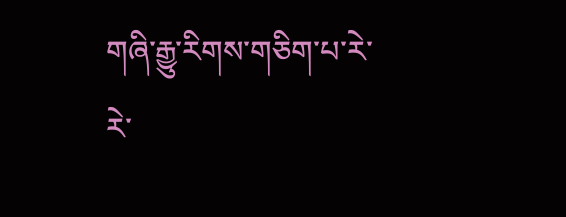གཞི་རྒྱུ་རིགས་གཅིག་པ་རེ་རེ་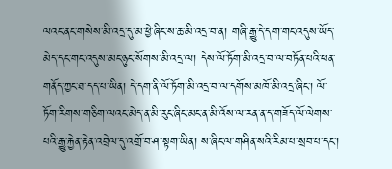ལའང་ནང་གསེས་མི་འདྲ་དུ་མ་ཕྱེ་ཞིང་ས་ཆ་མི་འདྲ་བ་ན། གཞི་རྒྱུ་དེ་དག་གང་འདུས་ཡོད་མེད་དང་གང་འདུས་མང་ཉུང་སོགས་མི་འདྲ་ལ། དེས་ལོ་ཏོག་མི་འདྲ་བ་ལ་བཏོན་པའི་ཕན་གནོད་ཀྱང་ཐ་དད་པ་ཡིན། དེ་དག་ནི་ལོ་ཏོག་མི་འདྲ་བ་ལ་དགོས་མཁོ་མི་འདྲ་ཞིང་། ལོ་ཏོག་རིགས་གཅིག་ལའང་མེད་ན་མི་རུང་ཞིང་མང་ན་མི་འོས་ལ་རན་ན་ད་གཟོད་ལོ་ལེགས་པའི་རྒྱུ་རྐྱེན་རྟེན་འབྲེལ་དུ་འགྲོ་བ་ཤ་སྟག་ཡིན། ས་ཞིང་ལ་གཤིན་སའི་རིམ་པ་སྲབ་པ་དང་།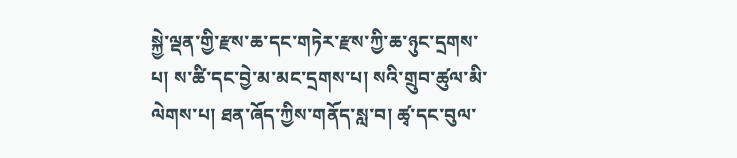སྐྱེ་ལྡན་གྱི་རྫས་ཆ་དང་གཏེར་རྫས་ཀྱི་ཆ་ཉུང་དྲགས་པ། ས་ཚི་དང་བྱེ་མ་མང་དྲགས་པ། སའི་གྲུབ་ཚུལ་མི་ལེགས་པ། ཐན་ཞོད་ཀྱིས་གནོད་སླ་བ། ཚྭ་དང་བུལ་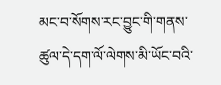མང་བ་སོགས་རང་བྱུང་གི་གནས་ཚུལ་དེ་དག་ལོ་ལེགས་མི་ཡོང་བའི་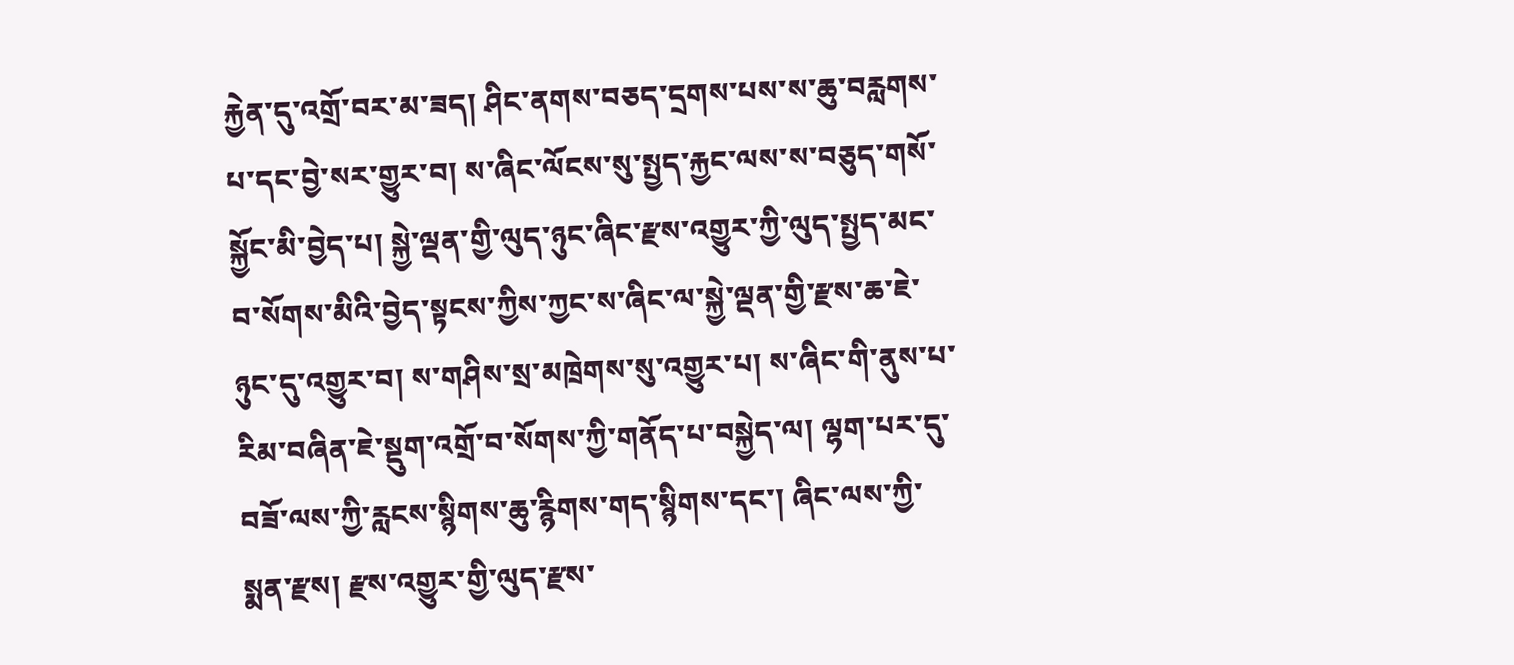རྐྱེན་དུ་འགྲོ་བར་མ་ཟད། ཤིང་ནགས་བཅད་དྲགས་པས་ས་ཆུ་བརླགས་པ་དང་བྱེ་སར་གྱུར་བ། ས་ཞིང་ལོངས་སུ་སྤྱད་རྐྱང་ལས་ས་བཅུད་གསོ་སྐྱོང་མི་བྱེད་པ། སྐྱེ་ལྡན་གྱི་ལུད་ཉུང་ཞིང་རྫས་འགྱུར་ཀྱི་ལུད་སྤྱད་མང་བ་སོགས་མིའི་བྱེད་སྟངས་ཀྱིས་ཀྱང་ས་ཞིང་ལ་སྐྱེ་ལྡན་གྱི་རྫས་ཆ་ཇེ་ཉུང་དུ་འགྱུར་བ། ས་གཤིས་སྲ་མཁྲེགས་སུ་འགྱུར་པ། ས་ཞིང་གི་ནུས་པ་རིམ་བཞིན་ཇེ་སྡུག་འགྲོ་བ་སོགས་ཀྱི་གནོད་པ་བསྐྱེད་ལ། ལྷག་པར་དུ་བཟོ་ལས་ཀྱི་རླངས་སྙིགས་ཆུ་རྙིགས་གད་སྙིགས་དང་། ཞིང་ལས་ཀྱི་སྨན་རྫས། རྫས་འགྱུར་གྱི་ལུད་རྫས་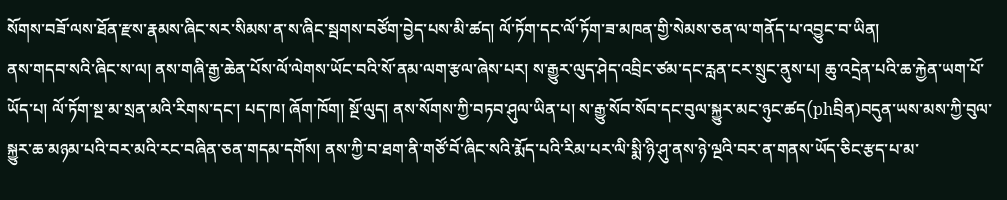སོགས་བཟོ་ལས་ཐོན་རྫས་རྣམས་ཞིང་སར་སིམས་ན་ས་ཞིང་སྦགས་བཙོག་བྱེད་པས་མི་ཚད། ལོ་ཏོག་དང་ལོ་ཏོག་ཟ་མཁན་གྱི་སེམས་ཅན་ལ་གནོད་པ་འབྱུང་བ་ཡིན།
ནས་གདབ་སའི་ཞིང་ས་ལ། ནས་གཞི་རྒྱ་ཆེན་པོས་ལོ་ལེགས་ཡོང་བའི་སོ་ནམ་ལག་རྩལ་ཞེས་པར། ས་རྒྱུར་ལུད་ཤེད་འབྲིང་ཙམ་དང་རླན་ངར་སྲུང་ནུས་པ། ཆུ་འདྲེན་པའི་ཆ་རྐྱེན་ཡག་པོ་ཡོད་པ། ལོ་ཏོག་སྔ་མ་སྲན་མའི་རིགས་དང་། པད་ཁ། ཞོག་ཁོག། སྔོ་ལུད། ནས་སོགས་ཀྱི་བཏབ་ཤུལ་ཡིན་པ། ས་རྒྱུ་སོབ་སོབ་དང་བུལ་སྐྱུར་མང་ཉུང་ཚད(phབྲིན)བདུན་ཡས་མས་ཀྱི་བུལ་སྐྱུར་ཆ་མཉམ་པའི་བར་མའི་རང་བཞིན་ཅན་གདམ་དགོས། ནས་ཀྱི་བ་ཐག་ནི་གཙོ་བོ་ཞིང་སའི་རྨོད་པའི་རིམ་པར་ལི་སྨི་ཉི་ཤུ་ནས་ཉེ་ལྔའི་བར་ན་གནས་ཡོད་ཅིང་རྩད་པ་མ་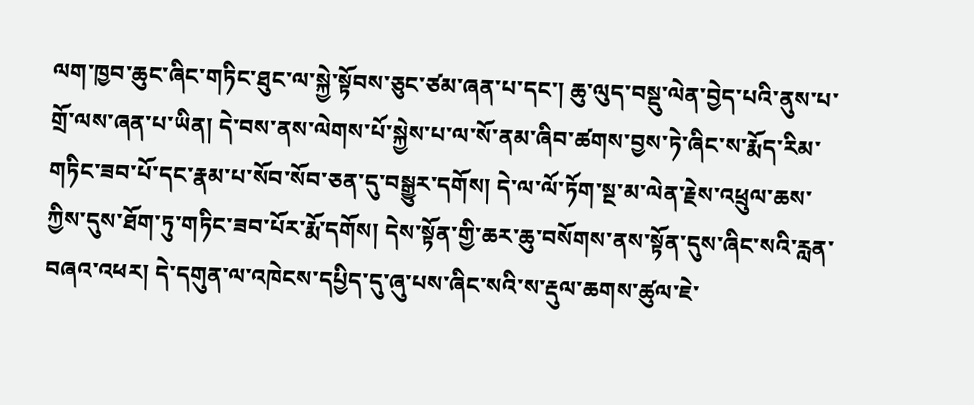ལག་ཁྱབ་ཆུང་ཞིང་གཏིང་ཐུང་ལ་སྐྱེ་སྟོབས་ཅུང་ཙམ་ཞན་པ་དང་། ཆུ་ལུད་བསྡུ་ལེན་བྱེད་པའི་ནུས་པ་གྲོ་ལས་ཞན་པ་ཡིན། དེ་བས་ནས་ལེགས་པོ་སྐྱེས་པ་ལ་སོ་ནམ་ཞིབ་ཚགས་བྱས་ཏེ་ཞིང་ས་རྨོད་རིམ་གཏིང་ཟབ་པོ་དང་རྣམ་པ་སོབ་སོབ་ཅན་དུ་བསྒྱུར་དགོས། དེ་ལ་ལོ་ཏོག་སྔ་མ་ལེན་རྗེས་འཕྲུལ་ཆས་ཀྱིས་དུས་ཐོག་ཏུ་གཏིང་ཟབ་པོར་རྨོ་དགོས། དེས་སྟོན་གྱི་ཆར་ཆུ་བསོགས་ནས་སྟོན་དུས་ཞིང་སའི་རླན་བཞའ་འཕར། དེ་དགུན་ལ་འཁེངས་དཔྱིད་དུ་ཞུ་པས་ཞིང་སའི་ས་རྡུལ་ཆགས་ཚུལ་ཇེ་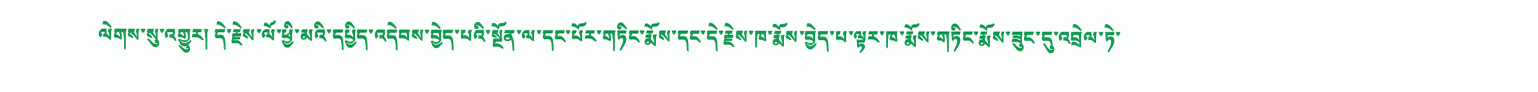ལེགས་སུ་འགྱུར། དེ་རྗེས་ལོ་ཕྱི་མའི་དཔྱིད་འདེབས་བྱེད་པའི་སྔོན་ལ་དང་པོར་གཏིང་རྨོས་དང་དེ་རྗེས་ཁ་རྨོས་བྱེད་པ་ལྟར་ཁ་རྨོས་གཏིང་རྨོས་ཟུང་དུ་འབྲེལ་ཏེ་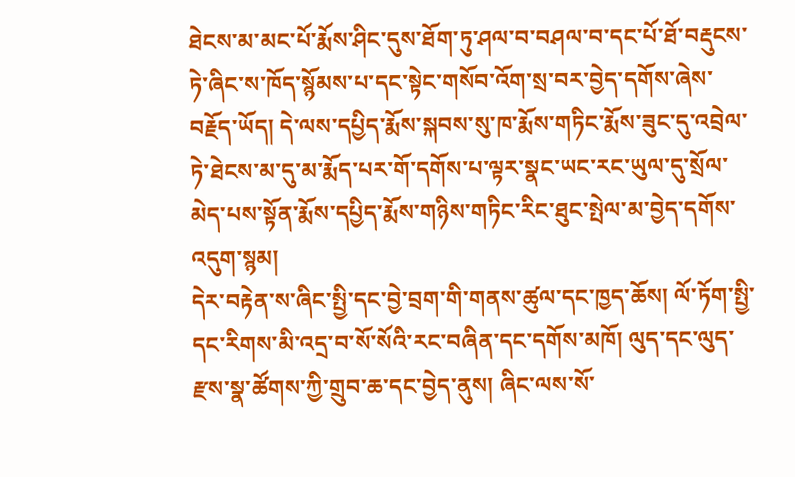ཐེངས་མ་མང་པོ་རྨོས་ཤིང་དུས་ཐོག་ཏུ་ཤལ་བ་བཤལ་བ་དང་པོ་ཐོ་བརྡུངས་ཏེ་ཞིང་ས་ཁོད་སྙོམས་པ་དང་སྟེང་གསོབ་འོག་སྲ་བར་བྱེད་དགོས་ཞེས་བརྗོད་ཡོད། དེ་ལས་དཔྱིད་རྨོས་སྐབས་སུ་ཁ་རྨོས་གཏིང་རྨོས་ཟུང་དུ་འབྲེལ་ཏེ་ཐེངས་མ་དུ་མ་རྨོད་པར་གོ་དགོས་པ་ལྟར་སྣང་ཡང་རང་ཡུལ་དུ་སྲོལ་མེད་པས་སྟོན་རྨོས་དཔྱིད་རྨོས་གཉིས་གཏིང་རིང་ཐུང་སྤེལ་མ་བྱེད་དགོས་འདུག་སྙམ།
དེར་བརྟེན་ས་ཞིང་སྤྱི་དང་བྱེ་བྲག་གི་གནས་ཚུལ་དང་ཁྱད་ཆོས། ལོ་ཏོག་སྤྱི་དང་རིགས་མི་འདྲ་བ་སོ་སོའི་རང་བཞིན་དང་དགོས་མཁོ། ལུད་དང་ལུད་རྫས་སྣ་ཚོགས་ཀྱི་གྲུབ་ཆ་དང་བྱེད་ནུས། ཞིང་ལས་སོ་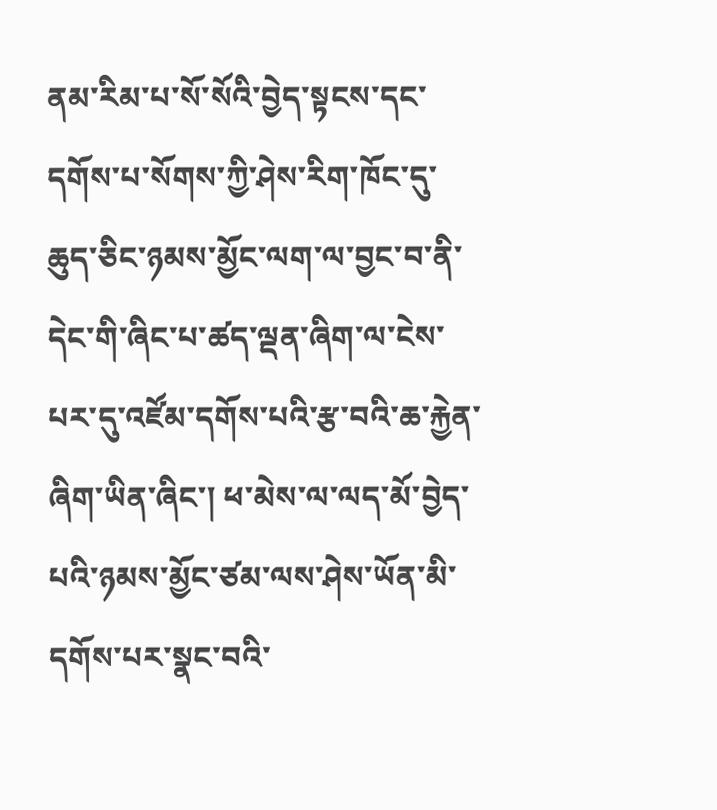ནམ་རིམ་པ་སོ་སོའི་བྱེད་སྟངས་དང་དགོས་པ་སོགས་ཀྱི་ཤེས་རིག་ཁོང་དུ་ཆུད་ཅིང་ཉམས་མྱོང་ལག་ལ་བྱང་བ་ནི་དེང་གི་ཞིང་པ་ཚད་ལྡན་ཞིག་ལ་ངེས་པར་དུ་འཛོམ་དགོས་པའི་རྩ་བའི་ཆ་རྐྱེན་ཞིག་ཡིན་ཞིང་། ཕ་མེས་ལ་ལད་མོ་བྱེད་པའི་ཉམས་མྱོང་ཙམ་ལས་ཤེས་ཡོན་མི་དགོས་པར་སྣང་བའི་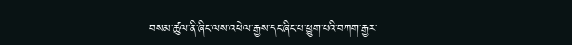བསམ་ཚུལ་ནི་ཞིང་ལས་འཕེལ་རྒྱས་དང་ཞིང་པ་ཕྱུག་པའི་བཀག་རྒྱར་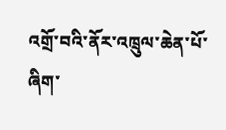འགྲོ་བའི་ནོར་འཁྲུལ་ཆེན་པོ་ཞིག་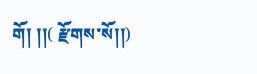གོ། །།( རྫོགས་སོ།།)